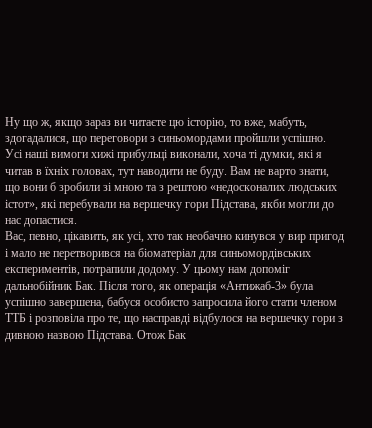Ну що ж, якщо зараз ви читаєте цю історію, то вже, мабуть, здогадалися, що переговори з синьомордами пройшли успішно. Усі наші вимоги хижі прибульці виконали, хоча ті думки, які я читав в їхніх головах, тут наводити не буду. Вам не варто знати, що вони б зробили зі мною та з рештою «недосконалих людських істот», які перебували на вершечку гори Підстава, якби могли до нас допастися.
Вас, певно, цікавить, як усі, хто так необачно кинувся у вир пригод і мало не перетворився на біоматеріал для синьомордівських експериментів, потрапили додому. У цьому нам допоміг дальнобійник Бак. Після того, як операція «Антижаб-3» була успішно завершена, бабуся особисто запросила його стати членом ТТБ і розповіла про те, що насправді відбулося на вершечку гори з дивною назвою Підстава. Отож Бак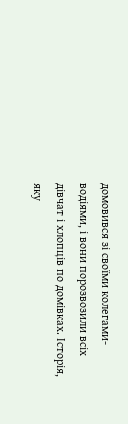домовився зі своїми колегами-водіями, і вони порозвозили всіх дівчат і хлопців по домівках. Історія, яку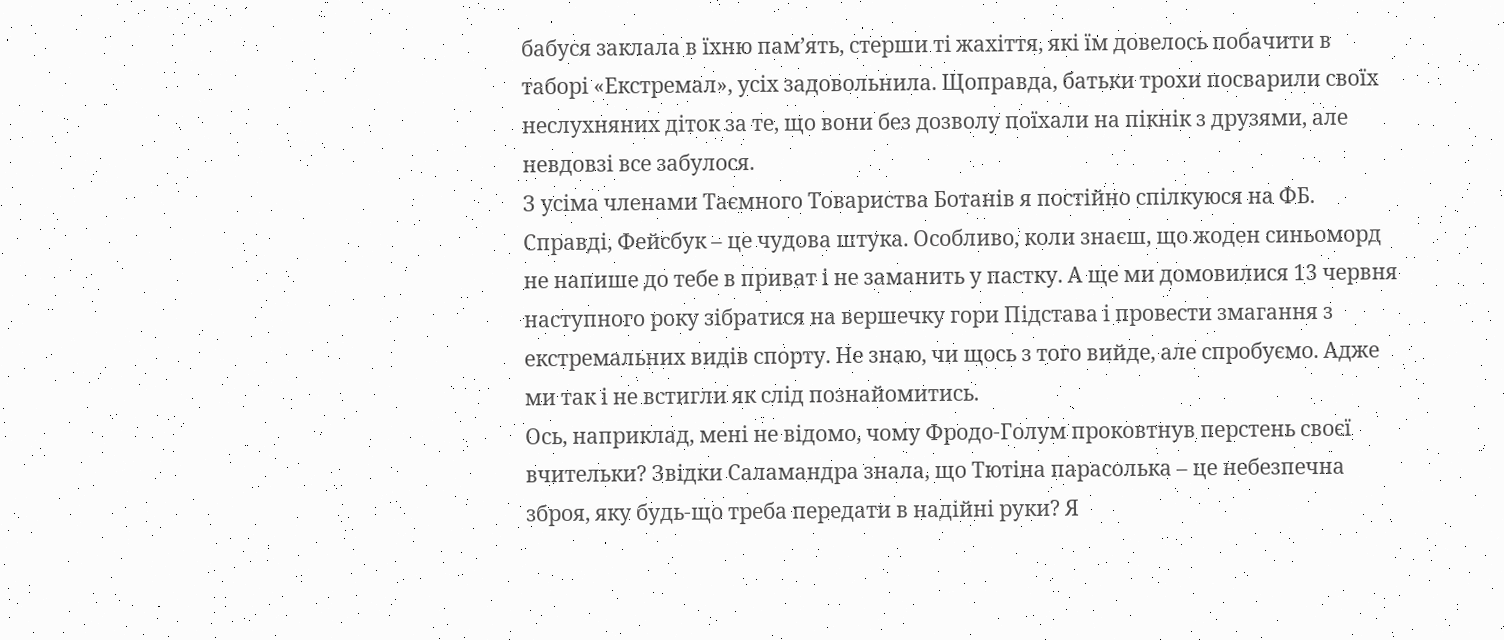бабуся заклала в їхню пам’ять, стерши ті жахіття, які їм довелось побачити в таборі «Екстремал», усіх задовольнила. Щоправда, батьки трохи посварили своїх неслухняних діток за те, що вони без дозволу поїхали на пікнік з друзями, але невдовзі все забулося.
З усіма членами Таємного Товариства Ботанів я постійно спілкуюся на ФБ. Справді, Фейсбук – це чудова штука. Особливо, коли знаєш, що жоден синьоморд не напише до тебе в приват і не заманить у пастку. А ще ми домовилися 13 червня наступного року зібратися на вершечку гори Підстава і провести змагання з екстремальних видів спорту. Не знаю, чи щось з того вийде, але спробуємо. Адже ми так і не встигли як слід познайомитись.
Ось, наприклад, мені не відомо, чому Фродо-Голум проковтнув перстень своєї вчительки? Звідки Саламандра знала, що Тютіна парасолька – це небезпечна зброя, яку будь-що треба передати в надійні руки? Я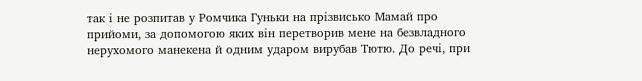так і не розпитав у Ромчика Гуньки на прізвисько Мамай про прийоми, за допомогою яких він перетворив мене на безвладного нерухомого манекена й одним ударом вирубав Тютю. До речі, при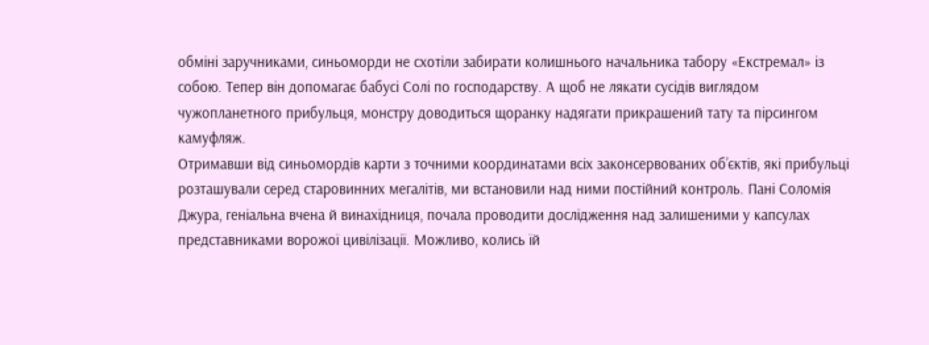обміні заручниками, синьоморди не схотіли забирати колишнього начальника табору «Екстремал» із собою. Тепер він допомагає бабусі Солі по господарству. А щоб не лякати сусідів виглядом чужопланетного прибульця, монстру доводиться щоранку надягати прикрашений тату та пірсингом камуфляж.
Отримавши від синьомордів карти з точними координатами всіх законсервованих об’єктів, які прибульці розташували серед старовинних мегалітів, ми встановили над ними постійний контроль. Пані Соломія Джура, геніальна вчена й винахідниця, почала проводити дослідження над залишеними у капсулах представниками ворожої цивілізації. Можливо, колись їй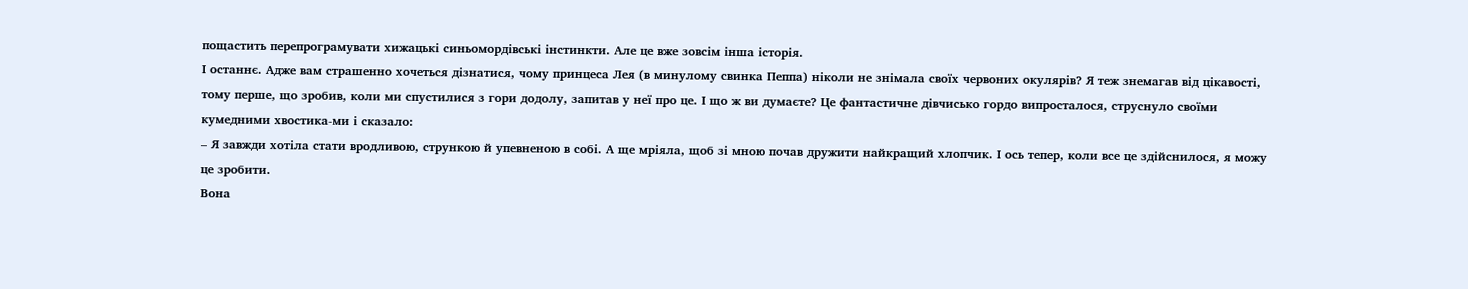пощастить перепрограмувати хижацькі синьомордівські інстинкти. Але це вже зовсім інша історія.
І останнє. Адже вам страшенно хочеться дізнатися, чому принцеса Лея (в минулому свинка Пеппа) ніколи не знімала своїх червоних окулярів? Я теж знемагав від цікавості, тому перше, що зробив, коли ми спустилися з гори додолу, запитав у неї про це. І що ж ви думаєте? Це фантастичне дівчисько гордо випросталося, струснуло своїми кумедними хвостика-ми і сказало:
– Я завжди хотіла стати вродливою, стрункою й упевненою в собі. А ще мріяла, щоб зі мною почав дружити найкращий хлопчик. І ось тепер, коли все це здійснилося, я можу це зробити.
Вона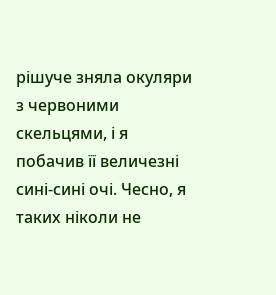рішуче зняла окуляри з червоними скельцями, і я побачив її величезні сині-сині очі. Чесно, я таких ніколи не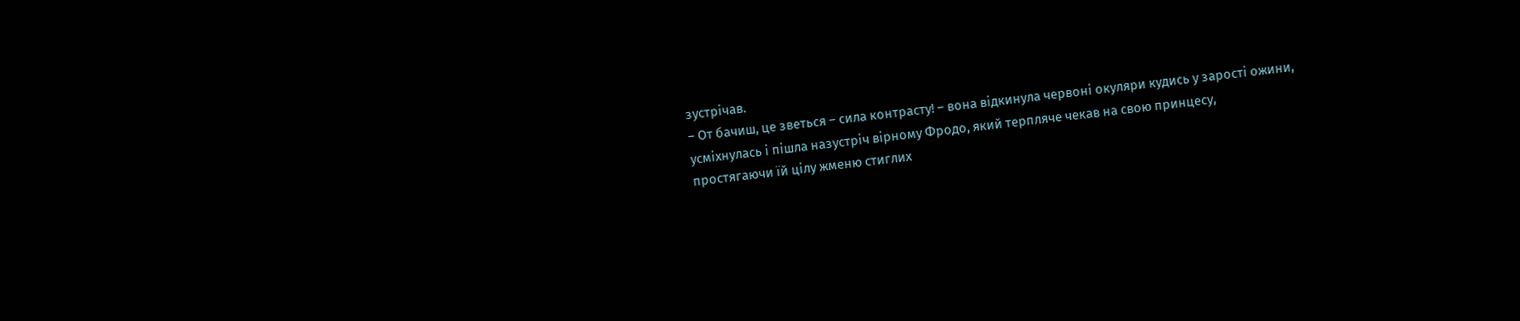зустрічав.
– От бачиш, це зветься – сила контрасту! – вона відкинула червоні окуляри кудись у зарості ожини, усміхнулась і пішла назустріч вірному Фродо, який терпляче чекав на свою принцесу, простягаючи їй цілу жменю стиглих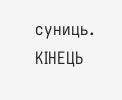суниць.
КІНЕЦЬ